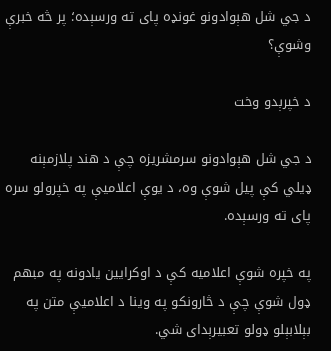د جي شل هېوادونو غونډه پای ته ورسېده؛ پر څه خبرې وشوې؟

د خپرېدو وخت

د جي شل هېوادونو سرمشريزه چې د هند پلازمېنه ډيلي کې پيل شوې وه، د يوې اعلاميې په خپرولو سره پای ته ورسېده.

په خپره شوې اعلامیه کې د اوکرایین یادونه په مبهم ډول شوې چې د څارونکو په وینا د اعلامیې متن په بېلابېلو ډولو تعبيرېدای شي.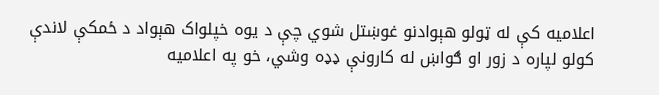اعلامیه کې له ټولو هېوادنو غوښتل شوي چې د یوه خپلواک هېواد د ځمکې لاندې کولو لپاره د زور او ګواښ له کارونې ډډه وشي، خو په اعلامیه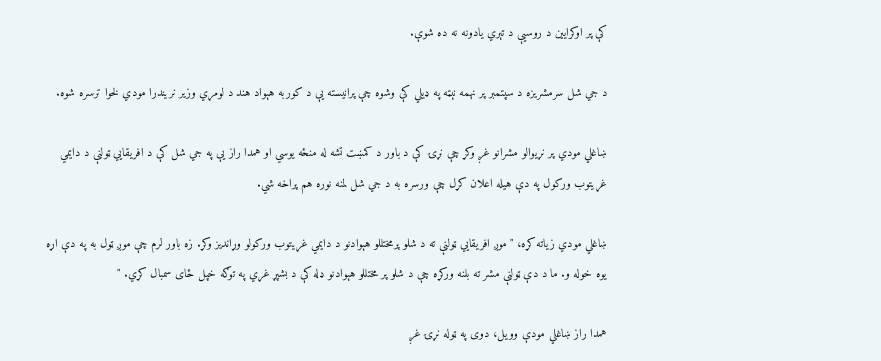کې پر اوکرایین د روسیې د تېري یادونه نه ده شوې.

د جي شل سرمشريزه د سپتمبر پر نهمه نېټه په ډیلي کې وشوه چې پرانیسته يې د کوربه هېواد هند د لومړي وزیر نریندرا مودي لخوا ترسره شوه.

ښاغلي مودي پر نړيوالو مشرانو غږ وکړ چې نړۍ کې د باور د کمښت تشه له منځه یوسي او همدا راز يې په جي شل کې د افریقايي ټولنې د دایمي غړیتوب ورکول په دې هیله اعلان کړل چې ورسره به د جي شل لمنه نوره هم پراخه شي.

ښاغلي مودي زياته کړه، "موږ افریقايي ټولنې ته د شلو پرمختللو هېوادنو د دایمي غړیتوب ورکولو وړاندیز وکړ. زه باور لرم چې موږ ټول به په دې اړه يوه خوله و. ما د دې ټولنې مشر ته بلنه ورکړه چې د شلو پر مختللو هېوادنو ډله کې د بشپړ غړي په توګه خپل ځای سمبال کړي. "

همدا راز ښاغلي مودې وویل، دوی په ټوله نړۍ غږ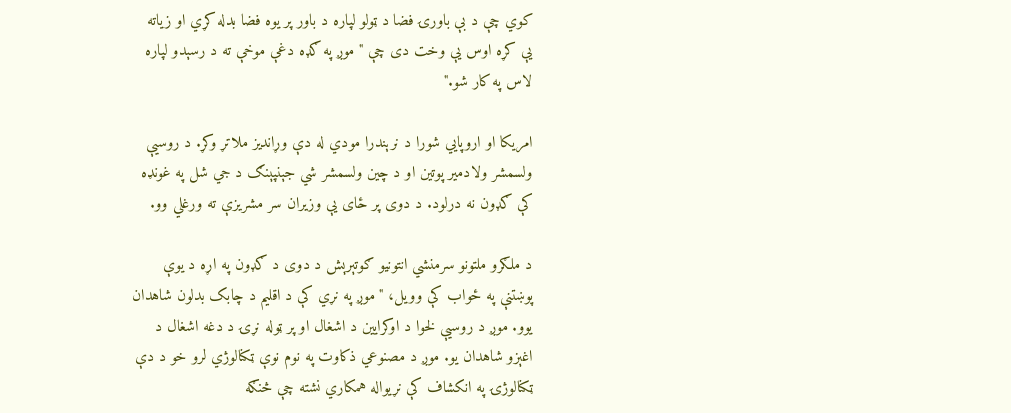کوي چې د بې باورۍ فضا د ټولو لپاره د باور پر یوه فضا بدله کړي او زیاته یې کړه اوس یې وخت دی چې "موږ په ګډه دغې موخې ته د رسېدو لپاره لاس په کار شو."

امريکا او اروپايي شورا د نرېندرا مودي له دې وړانديز ملاتړ وکړ. د روسيې ولسمشر ولادمير پوتين او د چين ولسمشر شي جېنپېنګ د جي شل په غونډه کې ګډون نه درلود. د دوی پر ځای يې وزيران سر مشريزې ته ورغلي وو.

د ملګرو ملتونو سرمنشي انتونيو ګوتېرېش د دوی د ګډون په اړه د يوې پوښتنې په ځواب کې وويل، "موږ په نړي کې د اقلیم د چابک بدلون شاهدان یوو. موږ د روسیې لخوا د اوکرایین د اشغال او پر ټوله نړۍ د دغه اشغال د اغېزو شاهدان یو. موږ د مصنوعي ذکاوت په نوم نوې ټکنالوژي لرو خو د دې ټکنالوژۍ په انکشاف کې نړیواله همکاري نشته چې څنګه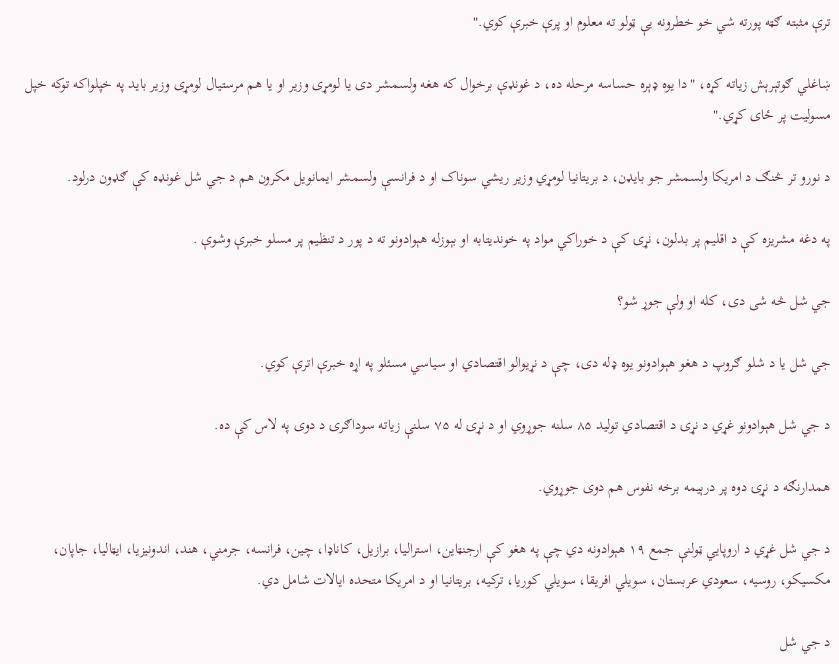ترې مثبته ګټه پورته شي خو خطرونه یې ټولو ته معلوم او پرې خبرې کوي."

ښاغلي ګوتېرېش زياته کړه، "دا یوه ډېره حساسه مرحله ده، د غونډې برخوال که هغه ولسمشر دی یا لومړی وزیر او یا هم مرستیال لومړی وزیر باید په خپلواکه توکه خپل مسولیت پر ځای کړي."

د نورو تر څنګ د امریکا ولسمشر جو بایډن، د بریتانیا لومړي وزیر ریشي سوناک او د فرانسې ولسمشر ایمانویل مکرون هم د جي شل غونډه کې ګډون درلود.

په دغه مشریزه کې د اقلیم پر بدلون، نړۍ کې د خوراکي مواد په خوندیتابه او بېوزله هېوادونو ته د پور د تنظیم پر مسلو خبرې وشوې .

جي شل څه شی دی، کله او ولې جوړ شو؟

جي شل یا د شلو ګروپ د هغو هېوادونو یوه ډله دی، چې د نړیوالو اقتصادي او سیاسي مسئلو په اړه خبرې اترې کوي.

د جي شل هېوادونو غړي د نړۍ د اقتصادي تولید ۸۵ سلنه جوړوي او د نړۍ له ۷۵ سلنې زیاته سوداګرۍ د دوی په لاس کې ده.

همدارنګه د نړۍ دوه پر درېیمه برخه نفوس هم دوی جوړوي.

د جي شل غړي د اروپايي ټولنې جمع ۱۹ هېوادونه دي چې په هغو کې ارجنټاین، استرالیا، برازیل، کاناډا، چین، فرانسه، جرمني، هند، اندونیزیا، ایټالیا، جاپان، مکسیکو، روسیه، سعودي عربستان، سویلي افریقا، سویلي کوریا، ترکیه، بريتانيا او د امریکا متحده ایالات شامل دي.

د جي شل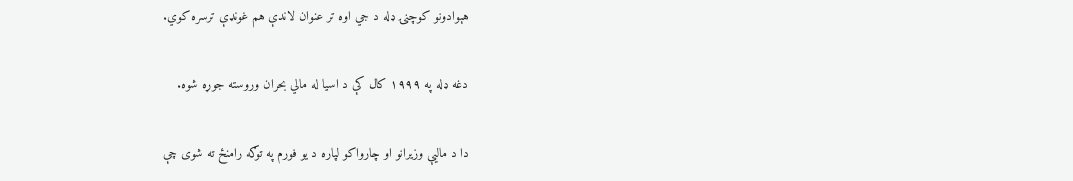هېوادونو کوچنۍ ډله د جي اوه تر عنوان لاندې هم غونډې ترسره کوي.

دغه ډله په ۱۹۹۹ کال کې د اسیا له مالي بحران وروسته جوړه شوه.

دا د مالیې وزیرانو او چارواکو لپاره د یو فورم په توګه رامنځ ته شوی چې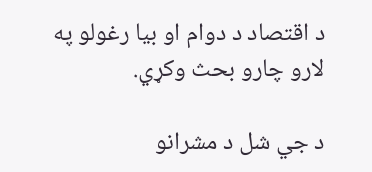د اقتصاد د دوام او بیا رغولو په لارو چارو بحث وکړي.

د جي شل د مشرانو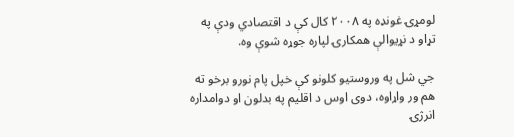لومړۍ غونډه په ۲۰۰۸ کال کې د اقتصادي ودې په تړاو د نړیوالې همکارۍ لپاره جوړه شوې وه.

جي شل په وروستیو کلونو کې خپل پام نورو برخو ته هم ور واړاوه، دوی اوس د اقلیم په بدلون او دوامداره انرژۍ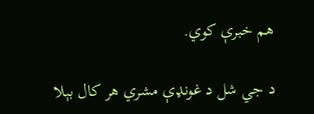هم خبرې کوي.

د جي شل د غونډې مشري هر کال بېلا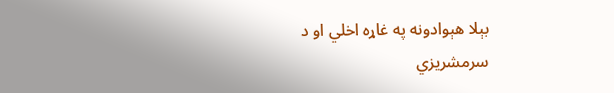بېلا هېوادونه په غاړه اخلي او د سرمشریزي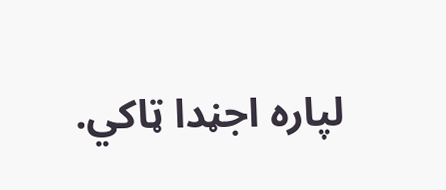لپاره اجڼدا ټاکي.